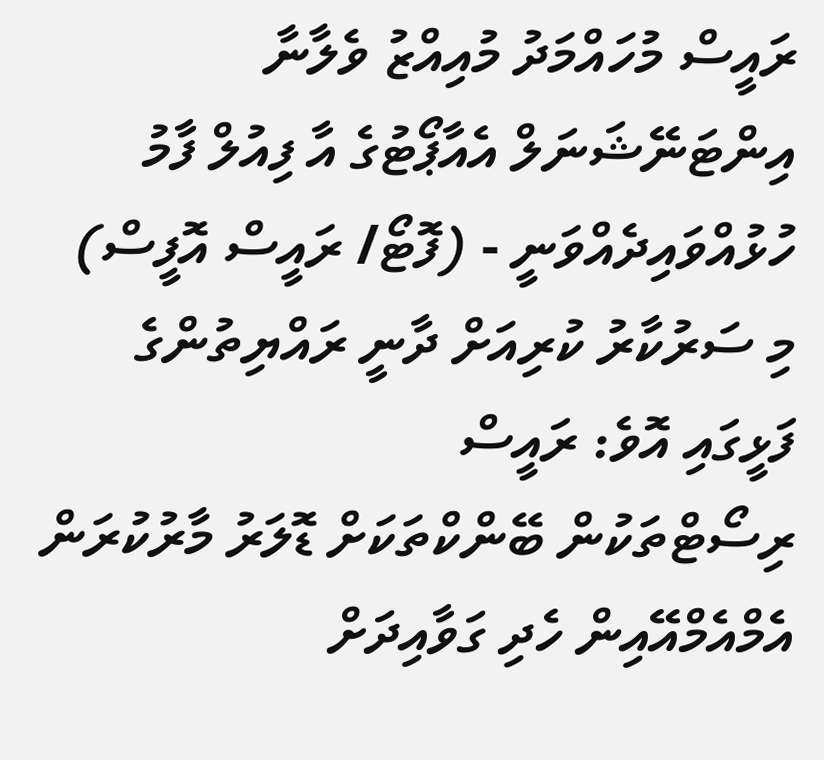ރައީސް މުހައްމަދު މުއިއްޒު ވެލާނާ އިންޓަނޭޝަނަލް އެއާޕޯޓުގެ އާ ފިއުލް ފާމު ހުޅުއްވައިދެއްވަނީ - (ފޮޓޯ/ ރައީސް އޮފީސް)
މި ސަރުކާރު ކުރިއަށް ދާނީ ރައްޔިތުންގެ ފަޅީގައި އޮވެ: ރައީސް
ރިސޯޓްތަކުން ބޭންކްތަކަށް ޑޮލަރު މާރުކުރަން އެމްއެމްއޭއިން ހެދި ގަވާއިދަށް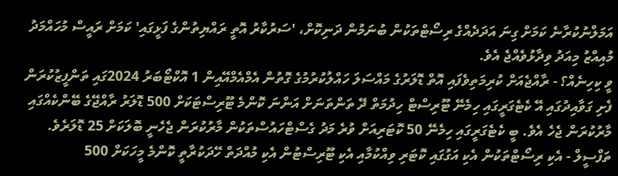އަމަލްނުކުރާނެ ކަމަށް ގިނަ އަދަދެއްގެ ރިސޯޓްތަކުން ބުނަމުން ދަނިކޮށް، 'ސަރުކާރު އޮތީ ރައްޔިތުންގެ ފަޅީގައި' ކަމަށް ރައީސް މުހައްމަދު މުއިއްޒު މިއަދު ވިދާޅުވެއްޖެ އެވެ.
ވީ ކިހިނެއް؟ - ރާއްޖެއަށް ކުރިމަތިވެފައި އޮތް ޑޮލަރުގެ މައްސަލަ ހައްލުކުރުމުގެ ގޮތުން އެމްއެމްއޭއިން 1 އޮކްޓޯބަރު 2024ގައި ތަންފީޒުކުރަން ފެށި ގަވާއިދުގައި އޭ ކެޓެގަރީގައި ހިމެނޭ ޓޫރިސްޓް ހިދުމަތް ދޭ ތަންތަނަށް އަންނަ ކޮންމެ ޓޫރިސްޓަކަށް 500 ޑޮލަރު ރާއްޖޭގެ ބޭންކެއްގައި މާރުކުރަން ޖެހެ އެވެ. ބީ ކެޓެގަރީގައި ހިމެނޭ 50 ކޮޓަރިއަށް ވުރެ މަދު ގެސްޓްހައުސްތަކުން މާރުކުރަން ޖެހެނީ ބޮލަކަށް 25 ޑޮލަރެވެ.
ތަފްސީލް - އެކި ރިސޯޓްތަކުން އެކި އަގުގައި ކޮޓަރި ވިއްކުމާއި އެކި ޓޫރިސްޓުން އެކި މުއްދަތް ހޭދަކުރާތީ ކޮންމެ މީހަކަށް 500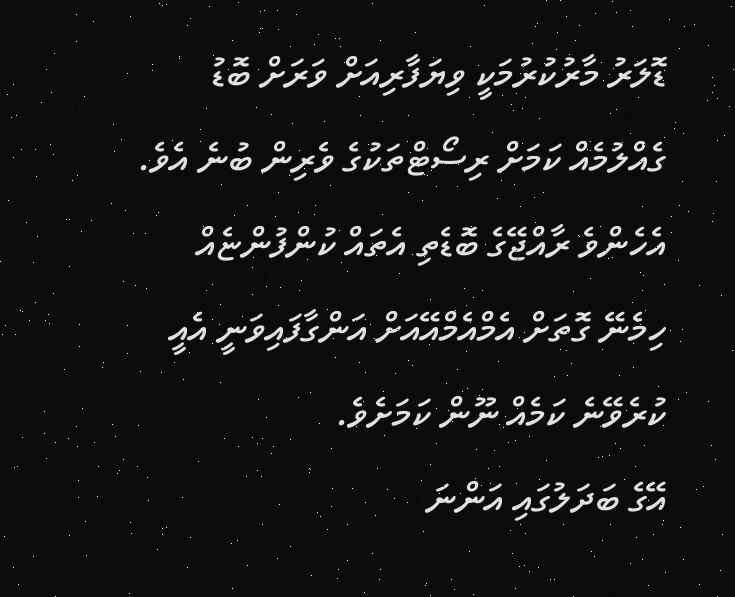ޑޮލަރު މާރުކުރުމަކީ ވިޔަފާރިއަށް ވަރަށް ބޮޑު ގެއްލުމެއް ކަމަށް ރިސޯޓްތަކުގެ ވެރިން ބުނެ އެވެ. އެހެންވެ ރާއްޖޭގެ ބޮޑެތި އެތައް ކުންފުންޏެއް ހިމެނޭ ގޮތަށް އެމްއެމްއޭއަށް އަންގާފައިވަނީ އެއީ ކުރެވޭނެ ކަމެއް ނޫން ކަމަށެވެ.
އޭގެ ބަދަލުގައި އަންނަ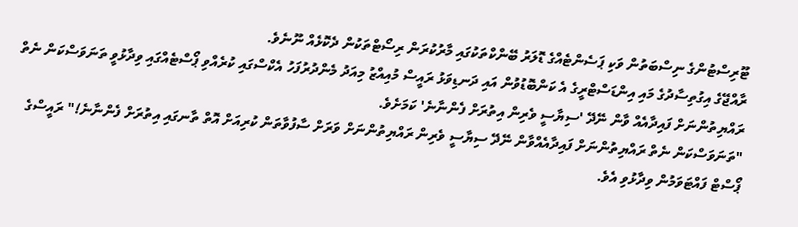ޓޫރިސްޓުންގެ ނިސްބަތުން ވަކި ޕަސެންޓެއްގެ ޑޮލަރު ބޭންކްތަކުގައި މާރުކުރަން ރިސޯޓްތަކުން ދެކޮޅެއް ނޫނެވެ.
ރާއްޖޭގެ އިގުތިސާދުގެ މައި އިންޑަސްޓްރީގެ އެ ކަންބޮޑުވުން އައި ދަނޑިވަޅު ރައީސް މުއިއްޒު މިއަދު މެންދުރުފަހު އެކްސްގައި ކުރެއްވި ޕޯސްޓެއްގައި ވިދާޅުވީ ތަނަވަސްކަން ނެތް ރައްޔިތުންނަށް ފައިދާއެއް ވާން ނޭދޭ 'ސިޔާސީ ވެރިން އިތުރަށް ފެންނާނެ' ކަމަށެވެ.
"ތަނަވަސްކަން ނެތް ރައްޔިތުންނަށް ފައިދާއެއްވާން ނޭދޭ ސިޔާސީ ވެރިން ރައްޔިތުންނަށް ވަރަށް ސާފުވާތަން ކުރިއަށް އޮތް ތާނގައި އިތުރަށް ފެންނާނެ!" ރައީސްގެ ޕޯސްޓް ފައްޓަވަމުން ވިދާޅުވި އެވެ.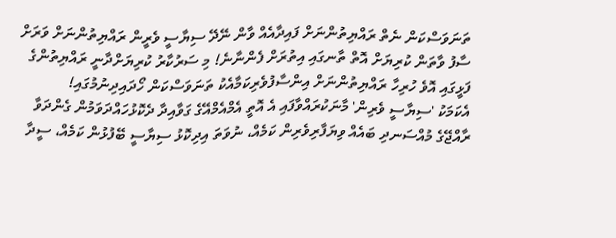ތަނަވަސްކަން ނެތް ރައްޔިތުންނަށް ފައިދާއެއް ވާން ނޭދޭ ސިޔާސީ ވެރީން ރައްޔިތުންނަށް ވަރަށް ސާފު ވާތަން ކުރިޔަށް އޮތް ތާނގައި އިތުރަށް ފެންނާނެ! މި ސަރުކާރު ކުރިޔަށްދާނީ ރައްޔިތުންގެ ފަޅީގައި އޮވެ ހުރިހާ ރައްޔިތުންނަށް އިންސާފުވެރިކަމާއެކު ތަނަވަސްކަން ހޯދައިދިނުމުގައި!
އެކަމަކު 'ސިޔާސީ ވެރިން' މާނަކުރައްވާފައި އެ އޮތީ އެމްއެމްއޭގެ ގަވާއިދާ ދެކޮޅުހައްދަވަމުން ގެންދަވާ ރާއްޖޭގެ މުއްސަނދި ބައެއް ވިޔަފާރިވެރިން ކަމެއް، ނުވަތަ އިދިކޮޅު ސިޔާސީ ބޭފުޅުން ކަމެއް، ސީދާ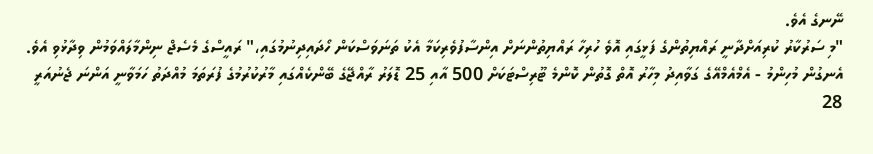ނޭނގެ އެވެ.
"މި ސަރުކާރު ކުރިއަށްދާނީ ރައްޔިތުންގެ ފަޅީގައި އޮވެ ހުރިހާ ރައްޔިތުންނަށް އިންސާފުވެރިކަމާ އެކު ތަނަވަސްކަން ހޯދައިދިނުމުގައި،" ރައީސްގެ މެސެޖް ނިންމާލައްވަމުން ވިދާޅުވި އެވެ.
އެނގުން މުހިންމު - އެމްއެމްއޭގެ ގަވާއިދު މިހާރު އޮތް ގޮތުން ކޮންމެ ޓޫރިސްޓަކަށް 500 އާއި 25 ޑޮލަރު ރާއްޖޭގެ ބޭންކެއްގައި މާރުކުރުމުގެ ފުރަތަމަ މުއްދަތު ހަމަވާނީ އަންނަ ޖެނުއަރީ 28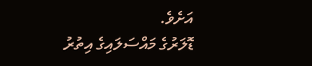އަށެވެ.
ޑޮލަރުގެ މައްސަލައިގެ އިތުރު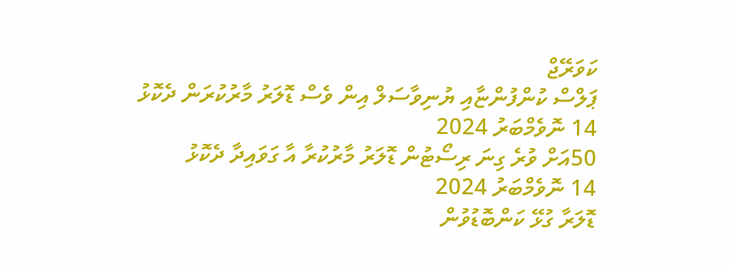ކަވަރޭޖް
ޕަލްސް ކުންފުންޏާއި ޔުނިވާސަލް އިން ވެސް ޑޮލަރު މާރުކުރަން ދެކޮޅު
14 ނޮވެމްބަރު 2024
50އަށް ވުރެ ގިނަ ރިސޯޓުން ޑޮލަރު މާރުކުރާ އާ ގަވައިދާ ދެކޮޅު
14 ނޮވެމްބަރު 2024
ޑޮލަރާ ގުޅޭ ކަންބޮޑުވުން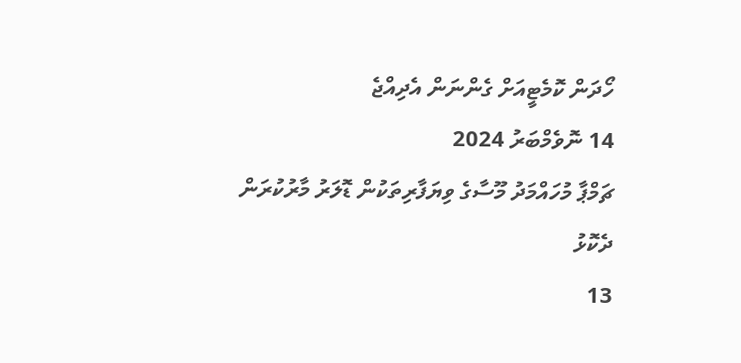ހޯދަން ކޮމެޓީއަށް ގެންނަން އެދިއްޖެ
14 ނޮވެމްބަރު 2024
ޗަމްޕާ މުހައްމަދު މޫސާގެ ވިޔަފާރިތަކުން ޑޮލަރު މާރުކުރަން ދެކޮޅު
13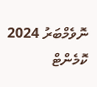ނޮވެމްބަރު 2024
ކޮމެންޓް